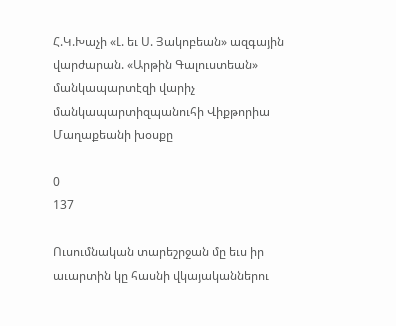Հ.Կ.Խաչի «Լ. եւ Ս. Յակոբեան» ազգային վարժարան. «Արթին Գալուստեան» մանկապարտէզի վարիչ մանկապարտիզպանուհի Վիքթորիա Մաղաքեանի խօսքը

0
137

Ուսումնական տարեշրջան մը եւս իր աւարտին կը հասնի վկայականներու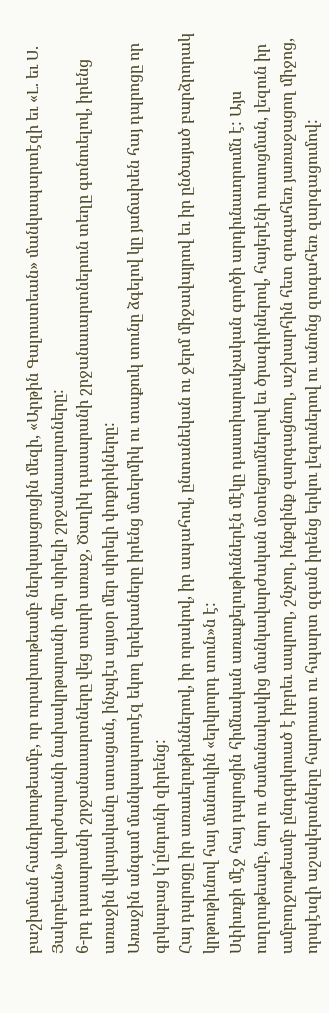բաշխման հանդիսութեամբ, որ ուրախութեամբ ներկայացուցին մեզի, «Արթին Գալուստեան» մանկապարտէզի եւ «Լ. եւ Ս. Յակոբեան» վարժարանի նախակրթարանի մեր սիրելի շրջանաւարտները:
6-րդ դասարանի շրջանաւարտները վեց տարի առաջ, Ծաղիկ դասարանի շրջանաւարտներուն տեղը գտնուելով, իրենց առաջին վկայականը ստացան, ինչպէս այսօր մեր սիրելի փոքրիկները:
Առաջին անգամ մանկապարտէզ եկող երեխաները իրենց մտերմիկ ու տաքուկ տունը ձգելով կը յաճախեն հայ դպրոցը որ գրկաբաց կ՛ընդունի զիրենց:
Հայ դպրոցը իր առաւելութիւններով, իր որակով, իր ապահով, ընտանեկան ու ջերմ միջավայրով եւ իր ընծայած բարձրորակ կրթութիւնով հայ մանուկին «երկրորդ տուն»ն է:
Սփիւռքի մէջ հայ դպրոցին հիմնական առաքելութիւններէն մէկը դաստիարակչական գործի արդիւնաւորումն է: Այս ուղղութեամբ, նոր ու ժամանակակից մանկավարժական մօտեցումներով եւ ծրագիրներով, հայերէնի ուսուցման, լեզուն իր ամբողջութեամբ ընդգրկուած է իբրեւ ապրող, շնչող, ինքզինք զարգացնող, աշխարհին հետ զուգահեռ յառաջացող միջոց, որպէսզի աշակերտները հարուստ ու հպարտ զգան իրենց երկու լեզուներով ու անոնց զուգահեռ զարգացումով: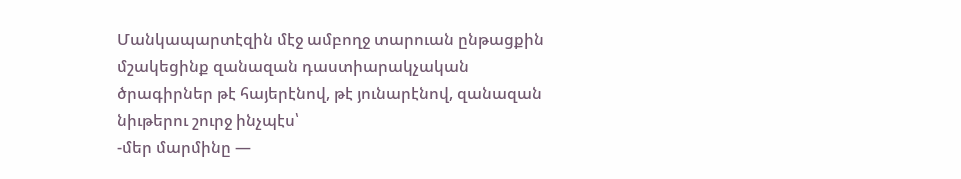Մանկապարտէզին մէջ ամբողջ տարուան ընթացքին մշակեցինք զանազան դաստիարակչական ծրագիրներ թէ հայերէնով, թէ յունարէնով, զանազան նիւթերու շուրջ ինչպէս՝
-մեր մարմինը —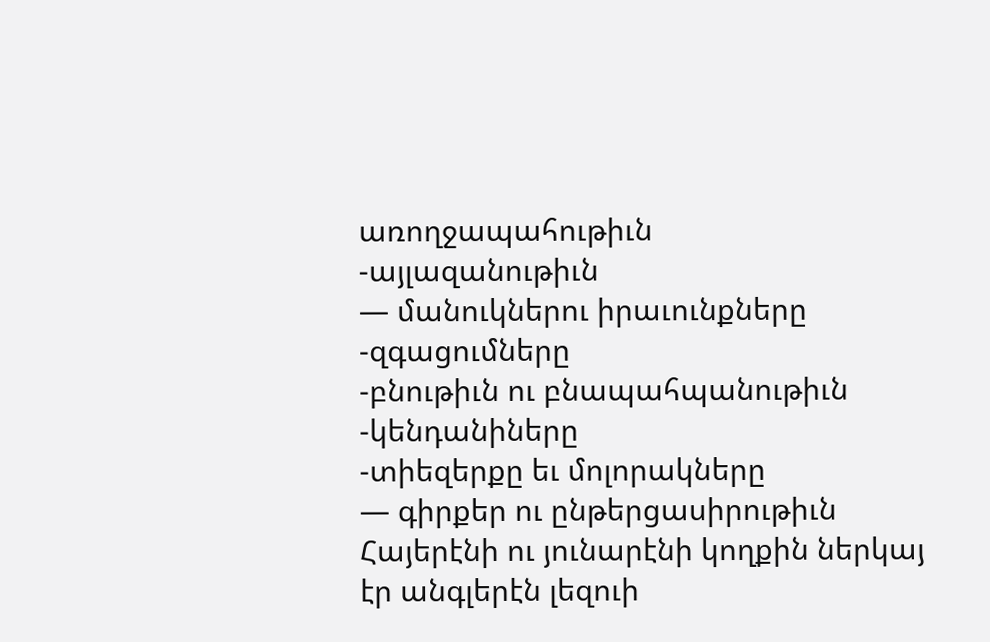առողջապահութիւն
-այլազանութիւն
— մանուկներու իրաւունքները
-զգացումները
-բնութիւն ու բնապահպանութիւն
-կենդանիները
-տիեզերքը եւ մոլորակները
— գիրքեր ու ընթերցասիրութիւն
Հայերէնի ու յունարէնի կողքին ներկայ էր անգլերէն լեզուի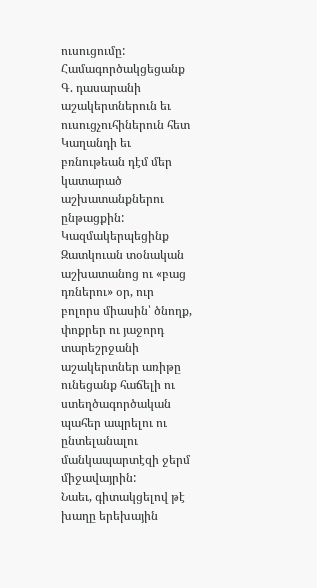ուսուցումը:
Համագործակցեցանք Գ. դասարանի աշակերտներուն եւ ուսուցչուհիներուն հետ Կաղանդի եւ բռնութեան դէմ մեր կատարած աշխատանքներու ընթացքին:
Կազմակերպեցինք Զատկուան տօնական աշխատանոց ու «բաց դռներու» օր, ուր բոլորս միասին՝ ծնողք, փոքրեր ու յաջորդ տարեշրջանի աշակերտներ առիթը ունեցանք հաճելի ու ստեղծագործական պահեր ապրելու ու ընտելանալու մանկապարտէզի ջերմ միջավայրին:
Նաեւ, գիտակցելով թէ խաղը երեխային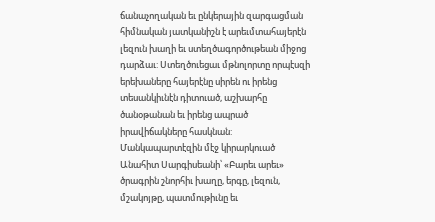ճանաչողական եւ ընկերային զարգացման հիմնական յատկանիշն է արեւմտահայերէն լեզուն խաղի եւ ստեղծագործութեան միջոց դարձաւ: Ստեղծուեցաւ մթնոլորտը որպէսզի երեխաները հայերէնը սիրեն ու իրենց տեսանկիւնէն դիտուած, աշխարհը ծանօթանան եւ իրենց ապրած իրավիճակները հասկնան:
Մանկապարտէզին մէջ կիրարկուած Անահիտ Սարգիսեանի՝ «Բարեւ արեւ» ծրագրին շնորհիւ խաղը, երգը, լեզուն, մշակոյթը, պատմութիւնը եւ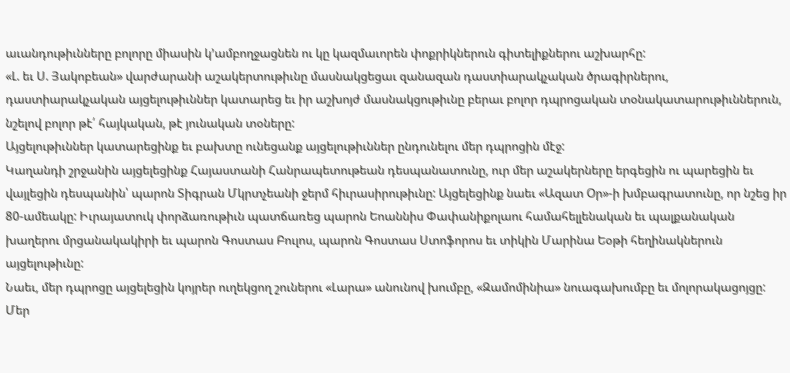աւանդութիւնները բոլորը միասին կ’ամբողջացնեն ու կը կազմաւորեն փոքրիկներուն գիտելիքներու աշխարհը:
«Լ. եւ Ս. Յակոբեան» վարժարանի աշակերտութիւնը մասնակցեցաւ զանազան դաստիարակչական ծրագիրներու, դաստիարակչական այցելութիւններ կատարեց եւ իր աշխոյժ մասնակցութիւնը բերաւ բոլոր դպրոցական տօնակատարութիւններուն, նշելով բոլոր թէ՛ հայկական, թէ յունական տօները:
Այցելութիւններ կատարեցինք եւ բախտը ունեցանք այցելութիւններ ընդունելու մեր դպրոցին մէջ:
Կաղանդի շրջանին այցելեցինք Հայաստանի Հանրապետութեան դեսպանատունը, ուր մեր աշակերները երգեցին ու պարեցին եւ վայլեցին դեսպանին՝ պարոն Տիգրան Մկրտչեանի ջերմ հիւրասիրութիւնը: Այցելեցինք նաեւ «Ազատ Օր»-ի խմբագրատունը, որ նշեց իր 80-ամեակը: Իւրայատուկ փորձառութիւն պատճառեց պարոն Եոաննիս Փափանիքոլաու համահելլենական եւ պալքանական խաղերու մրցանակակիրի եւ պարոն Գոստաս Բուլոս, պարոն Գոստաս Ստոֆորոս եւ տիկին Մարինա Եօթի հեղինակներուն այցելութիւնը:
Նաեւ, մեր դպրոցը այցելեցին կոյրեր ուղեկցող շուներու «Լարա» անունով խումբը, «Զամոմինիա» նուագախումբը եւ մոլորակացոյցը: Մեր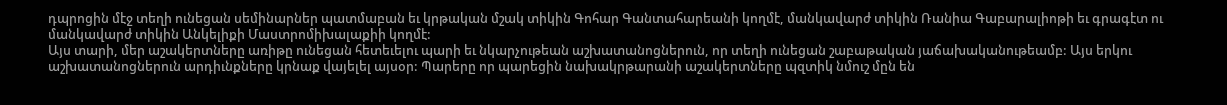դպրոցին մէջ տեղի ունեցան սեմինարներ պատմաբան եւ կրթական մշակ տիկին Գոհար Գանտահարեանի կողմէ, մանկավարժ տիկին Ռանիա Գաբարալիոթի եւ գրագէտ ու մանկավարժ տիկին Անկելիքի Մաստրոմիխալաքիի կողմէ:
Այս տարի, մեր աշակերտները առիթը ունեցան հետեւելու պարի եւ նկարչութեան աշխատանոցներուն, որ տեղի ունեցան շաբաթական յաճախականութեամբ: Այս երկու աշխատանոցներուն արդիւնքները կրնաք վայելել այսօր: Պարերը որ պարեցին նախակրթարանի աշակերտները պզտիկ նմուշ մըն են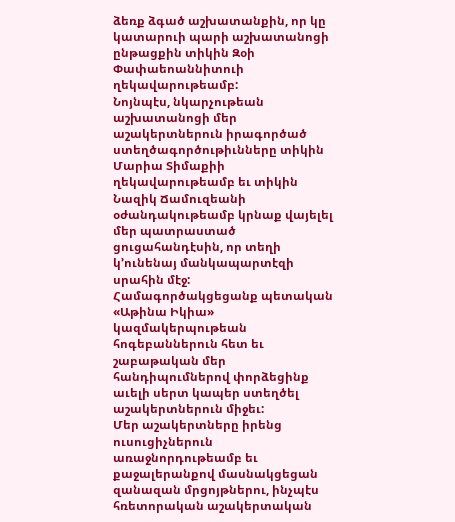ձեռք ձգած աշխատանքին, որ կը կատարուի պարի աշխատանոցի ընթացքին տիկին Զօի Փափաեոաննիտուի ղեկավարութեամբ:
Նոյնպէս, նկարչութեան աշխատանոցի մեր աշակերտներուն իրագործած ստեղծագործութիւնները տիկին Մարիա Տիմաքիի ղեկավարութեամբ եւ տիկին Նազիկ Ճամուզեանի օժանդակութեամբ կրնաք վայելել մեր պատրաստած ցուցահանդէսին, որ տեղի կ’ունենայ մանկապարտէզի սրահին մէջ:
Համագործակցեցանք պետական «Աթինա Իկիա» կազմակերպութեան հոգեբաններուն հետ եւ շաբաթական մեր հանդիպումներով փորձեցինք աւելի սերտ կապեր ստեղծել աշակերտներուն միջեւ:
Մեր աշակերտները իրենց ուսուցիչներուն առաջնորդութեամբ եւ քաջալերանքով մասնակցեցան զանազան մրցոյթներու, ինչպէս հռետորական աշակերտական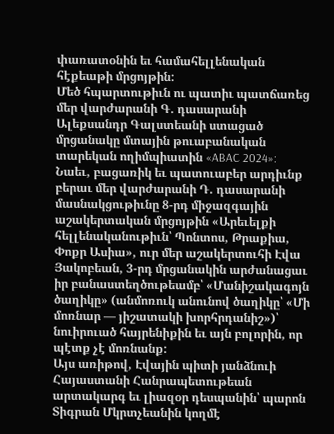փառատօնին եւ համահելլենական հէքեաթի մրցոյթին:
Մեծ հպարտութիւն ու պատիւ պատճառեց մեր վարժարանի Գ. դասարանի Ալեքսանդր Գալստեանի ստացած մրցանակը մտային թուաբանական տարեկան ողիմպիատին «ABAC 2024»:
Նաեւ, բացառիկ եւ պատուաբեր արդիւնք բերաւ մեր վարժարանի Դ. դասարանի մասնակցութիւնը 8-րդ միջազգային աշակերտական մրցոյթին «Արեւելքի հելլենականութիւն՝ Պոնտոս, Թրաքիա, Փոքր Ասիա», ուր մեր աշակերտուհի Էվա Յակոբեան, 3-րդ մրցանակին արժանացաւ իր բանաստեղծութեամբ՝ «Մանիշակագոյն ծաղիկը» (անմոռուկ անունով ծաղիկը՝ «Մի մոռնար — յիշատակի խորհրդանիշ»)՝ նուիրուած հայրենիքին եւ այն բոլորին, որ պէտք չէ մոռնանք:
Այս առիթով, Էվային պիտի յանձնուի Հայաստանի Հանրապետութեան արտակարգ եւ լիազօր դեսպանին՝ պարոն Տիգրան Մկրտչեանին կողմէ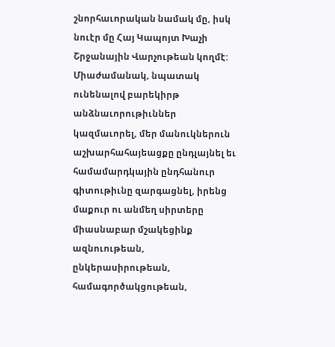շնորհաւորական նամակ մը, իսկ նուէր մը Հայ Կապոյտ Խաչի Շրջանային Վարչութեան կողմէ:
Միաժամանակ, նպատակ ունենալով բարեկիրթ անձնաւորութիւններ կազմաւորել, մեր մանուկներուն աշխարհահայեացքը ընդլայնել եւ համամարդկային ընդհանուր գիտութիւնը զարգացնել, իրենց մաքուր ու անմեղ սիրտերը միասնաբար մշակեցինք ազնուութեան, ընկերասիրութեան, համագործակցութեան,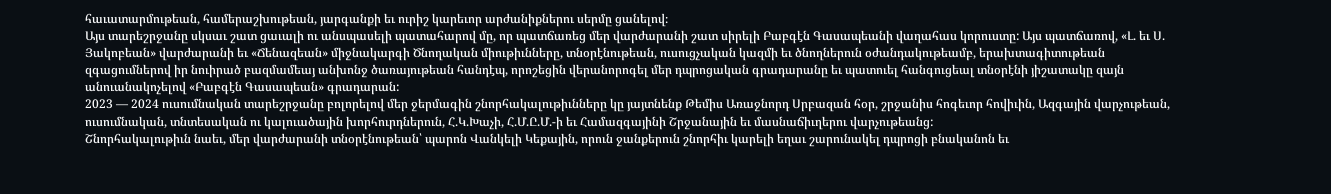հաւատարմութեան, համերաշխութեան, յարգանքի եւ ուրիշ կարեւոր արժանիքներու սերմը ցանելով։
Այս տարեշրջանը սկսաւ շատ ցաւալի ու անսպասելի պատահարով մը, որ պատճառեց մեր վարժարանի շատ սիրելի Բաբգէն Գասապեանի վաղահաս կորուստը: Այս պատճառով, «Լ. եւ Ս. Յակոբեան» վարժարանի եւ «Ճենազեան» միջնակարգի Ծնողական միութիւնները, տնօրէնութեան, ուսուցչական կազմի եւ ծնողներուն օժանդակութեամբ, երախտագիտութեան զգացումներով իր նուիրած բազմամեայ անխոնջ ծառայութեան հանդէպ, որոշեցին վերանորոգել մեր դպրոցական գրադարանը եւ պատուել հանգուցեալ տնօրէնի յիշատակը զայն անուանակոչելով «Բաբգէն Գասապեան» գրադարան:
2023 — 2024 ուսումնական տարեշրջանը բոլորելով մեր ջերմագին շնորհակալութիւնները կը յայտնենք Թեմիս Առաջնորդ Սրբազան հօր, շրջանիս հոգեւոր հովիւին, Ազգային վարչութեան, ուսումնական, տնտեսական ու կալուածային խորհուրդներուն, Հ.Կ.Խաչի, Հ.Մ.Ը.Մ.-ի եւ Համազգայինի Շրջանային եւ մասնաճիւղերու վարչութեանց:
Շնորհակալութիւն նաեւ, մեր վարժարանի տնօրէնութեան՝ պարոն Վանկելի Կեքային, որուն ջանքերուն շնորհիւ կարելի եղաւ շարունակել դպրոցի բնականոն եւ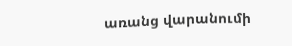առանց վարանումի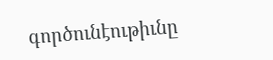գործունէութիւնը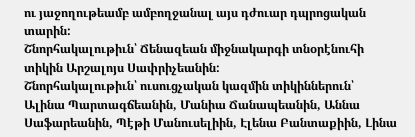ու յաջողութեամբ ամբողջանալ այս դժուար դպրոցական տարին:
Շնորհակալութիւն՝ Ճենազեան միջնակարգի տնօրէնուհի տիկին Արշալոյս Սափրիչեանին:
Շնորհակալութիւն՝ ուսուցչական կազմին տիկիններուն՝ Ալինա Պարտագճեանին, Մանիա Ճանապեանին, Աննա Սաֆարեանին, Պէթի Մանուսելիին, Էլենա Բանտաքիին, Լինա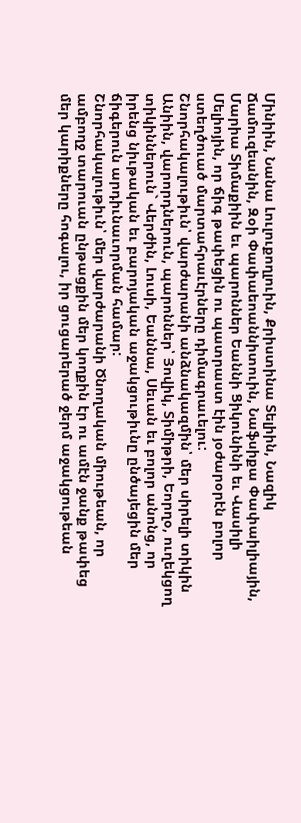Մինիին, Նանա Լուլուքողլուին, Քրիստինա Տելիին, Նազիկ Ճամուզեանին, Զօի Փափաեոաննիտուին, Նաֆսիքա Փափաիլիային, Մարիա Տիմաքիին եւ պարոններ Եաննի Ցիկունինի եւ Վասիլի Մելիոյին, որ ճիգ թափեցին ու պատրաստ էին յօժարօրէն բոլոր ստեղծուած մարտահրաւէրները դիմագրաւելու:
Շնորհակալութիւն՝ վարժարանի անձնակազմին՝ մեր սիրելի տիկին Անիին, վարորդներուն, պարոններ՝ Յովիկ, Տիմիթրի, Եորղօ, ուղեկցող տիկիններուն` Վերժին, Լուսի, Եաննա, Սեւան եւ բոլոր անոնց, որ իրենց նիւթական եւ բարոյական աջակցութիւնը ընծայեցին մեր ճիգերուն արդիւնաւորման համար:
Շնորհակալութիւն՝ մեր վարժարանի Ծնողական միութեան, որ ամբողջ տարուան ընթացքին մեր կողքին էր ու ամէն ջանք թափեց մեր կարիքները հոգալու, իր ցուցարերած ջերմ աջակցութեան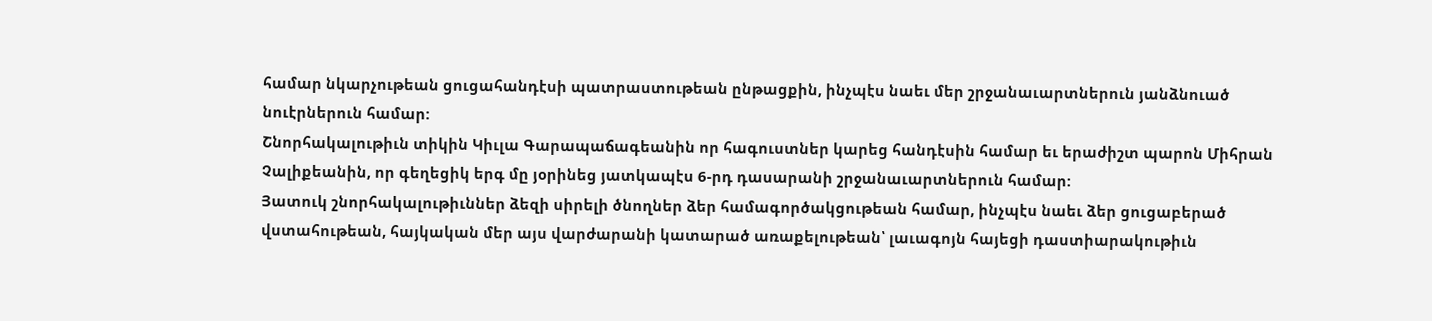համար նկարչութեան ցուցահանդէսի պատրաստութեան ընթացքին, ինչպէս նաեւ մեր շրջանաւարտներուն յանձնուած նուէրներուն համար:
Շնորհակալութիւն տիկին Կիւլա Գարապաճագեանին որ հագուստներ կարեց հանդէսին համար եւ երաժիշտ պարոն Միհրան Չալիքեանին, որ գեղեցիկ երգ մը յօրինեց յատկապէս 6-րդ դասարանի շրջանաւարտներուն համար:
Յատուկ շնորհակալութիւններ ձեզի սիրելի ծնողներ ձեր համագործակցութեան համար, ինչպէս նաեւ ձեր ցուցաբերած վստահութեան, հայկական մեր այս վարժարանի կատարած առաքելութեան՝ լաւագոյն հայեցի դաստիարակութիւն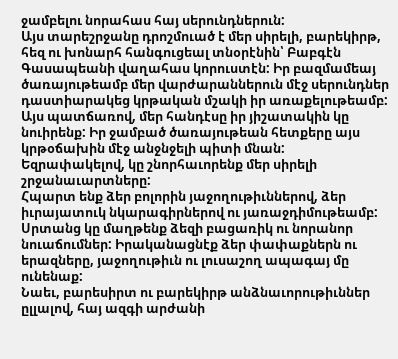ջամբելու նորահաս հայ սերունդներուն:
Այս տարեշրջանը դրոշմուած է մեր սիրելի, բարեկիրթ, հեզ ու խոնարհ հանգուցեալ տնօրէնին՝ Բաբգէն Գասապեանի վաղահաս կորուստէն: Իր բազմամեայ ծառայութեամբ մեր վարժարաններուն մէջ սերունդներ դաստիարակեց կրթական մշակի իր առաքելութեամբ: Այս պատճառով, մեր հանդէսը իր յիշատակին կը նուիրենք: Իր ջամբած ծառայութեան հետքերը այս կրթօճախին մէջ անջնջելի պիտի մնան:
Եզրափակելով, կը շնորհաւորենք մեր սիրելի շրջանաւարտները:
Հպարտ ենք ձեր բոլորին յաջողութիւններով, ձեր իւրայատուկ նկարագիրներով ու յառաջդիմութեամբ: Սրտանց կը մաղթենք ձեզի բացառիկ ու նորանոր նուաճումներ: Իրականացնէք ձեր փափաքներն ու երազները, յաջողութիւն ու լուսաշող ապագայ մը ունենաք:
Նաեւ, բարեսիրտ ու բարեկիրթ անձնաւորութիւններ ըլլալով, հայ ազգի արժանի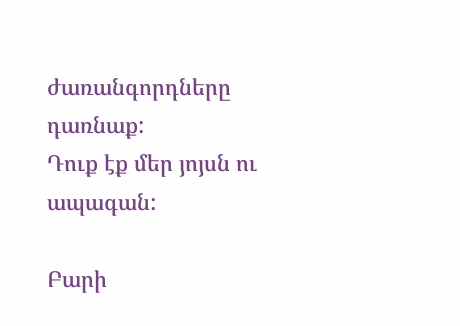ժառանգորդները դառնաք:
Դուք էք մեր յոյսն ու ապագան:

Բարի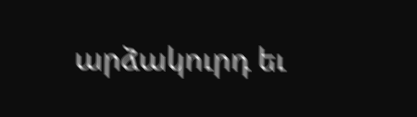արձակուրդ եւ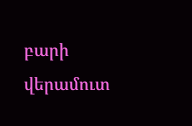բարի վերամուտ